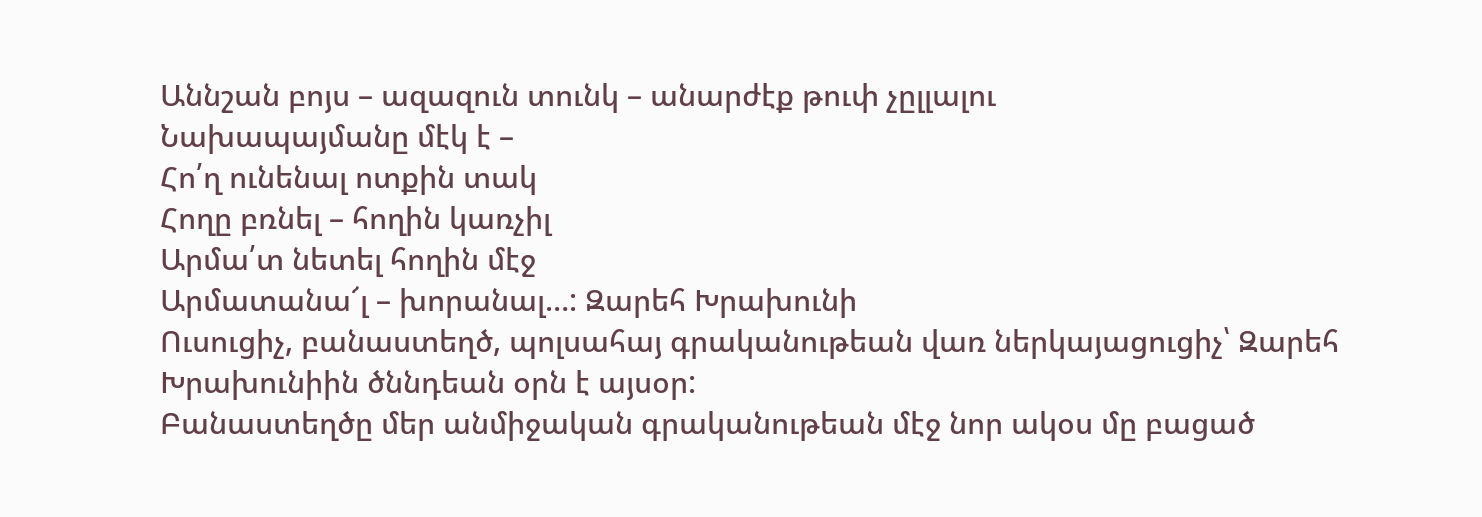Աննշան բոյս – ազազուն տունկ – անարժէք թուփ չըլլալու
Նախապայմանը մէկ է –
Հո՛ղ ունենալ ոտքին տակ
Հողը բռնել – հողին կառչիլ
Արմա՛տ նետել հողին մէջ
Արմատանա՜լ – խորանալ…: Զարեհ Խրախունի
Ուսուցիչ, բանաստեղծ, պոլսահայ գրականութեան վառ ներկայացուցիչ՝ Զարեհ Խրախունիին ծննդեան օրն է այսօր:
Բանաստեղծը մեր անմիջական գրականութեան մէջ նոր ակօս մը բացած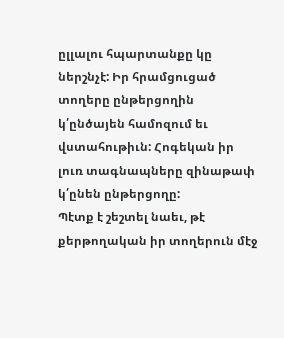ըլլալու հպարտանքը կը ներշնչէ: Իր հրամցուցած տողերը ընթերցողին կ՛ընծայեն համոզում եւ վստահութիւն: Հոգեկան իր լուռ տագնապները զինաթափ կ՛ընեն ընթերցողը:
Պէտք է շեշտել նաեւ, թէ քերթողական իր տողերուն մէջ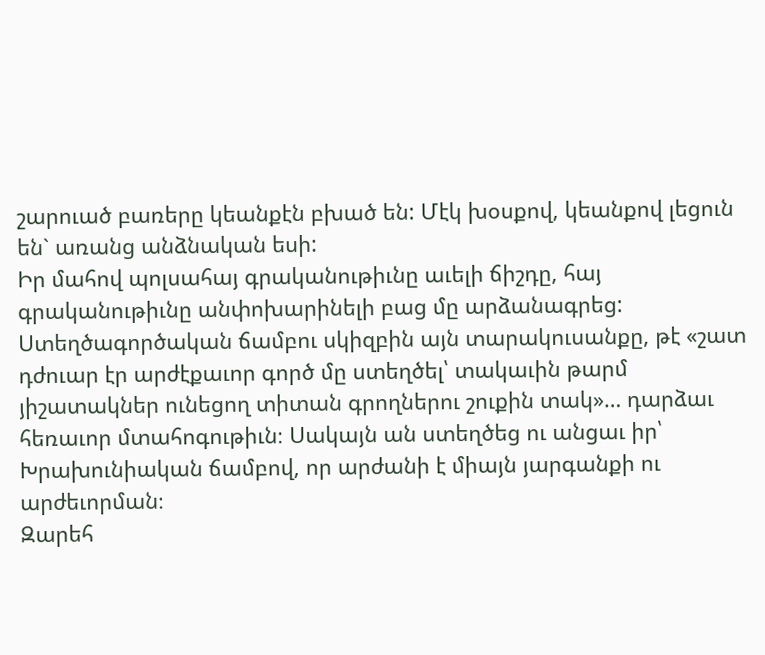շարուած բառերը կեանքէն բխած են: Մէկ խօսքով, կեանքով լեցուն են` առանց անձնական եսի:
Իր մահով պոլսահայ գրականութիւնը աւելի ճիշդը, հայ գրականութիւնը անփոխարինելի բաց մը արձանագրեց:
Ստեղծագործական ճամբու սկիզբին այն տարակուսանքը, թէ «շատ դժուար էր արժէքաւոր գործ մը ստեղծել՝ տակաւին թարմ յիշատակներ ունեցող տիտան գրողներու շուքին տակ»… դարձաւ հեռաւոր մտահոգութիւն։ Սակայն ան ստեղծեց ու անցաւ իր՝ Խրախունիական ճամբով, որ արժանի է միայն յարգանքի ու արժեւորման։
Զարեհ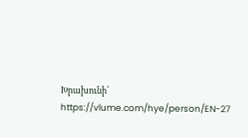Խրախունի՝ https://vlume.com/hye/person/EN-27